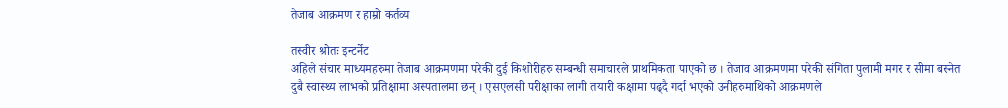तेजाब आक्रमण र हाम्रो कर्तव्य

तस्वीर श्रोतः इन्टर्नेट
अहिले संचार माध्यमहरुमा तेजाब आक्रमणमा परेकी दुई किशोरीहरु सम्बन्धी समाचारले प्राथमिकता पाएको छ । तेजाव आक्रमणमा परेकी संगिता पुलामी मगर र सीमा बस्नेत दुबै स्वास्थ्य लाभको प्रतिक्षामा अस्पतालमा छन् । एसएलसी परीक्षाका लागी तयारी कक्षामा पढ्दै गर्दा भएको उनीहरुमाथिको आक्रमणले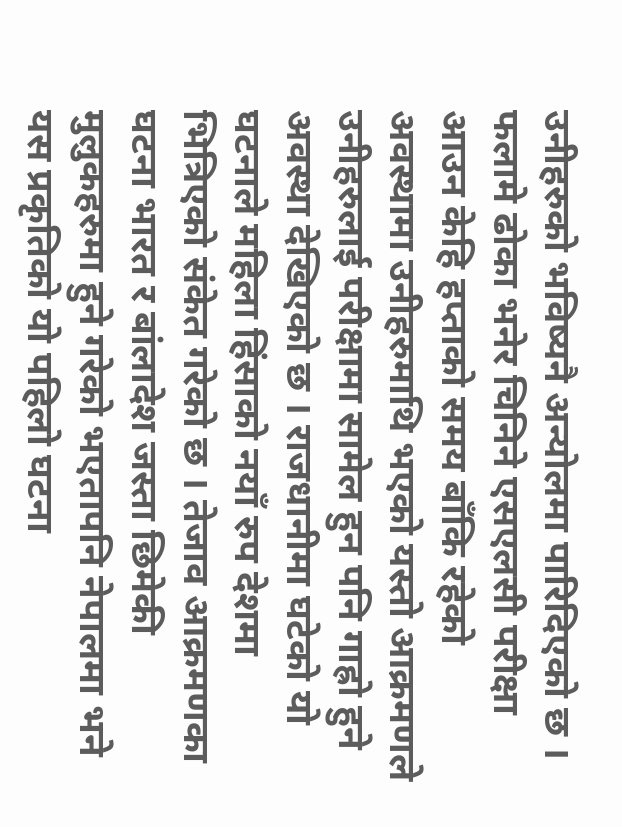उनीहरुको भविष्यनै अन्योलमा पारिदिएको छ । फलामे ढोका भनेर चिनिने एसएलसी परीक्षा आउन केहि हप्ताको समय बाँकि रहेको अवस्थामा उनीहरुमाथि भएको यस्तो आक्रमणले उनीहरुलाई परीक्षामा सामेल हुन पनि गाह्रो हुने अवस्था देखिएको छ । राजधानीमा घटेको यो घटनाले महिला हिंसाको नयाँ रुप देशमा भित्रिएको संकेत गरेको छ । तेजाव आक्रमणका घटना भारत र बांलादेश जस्ता छिमेकी मुलुकहरुमा हुने गरेको भएतापनि नेपालमा भने यस प्रकृतिको यो पहिलो घटना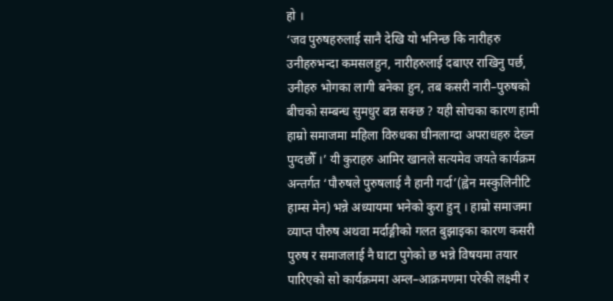हो ।
‘जव पुरुषहरुलाई सानै देखि यो भनिन्छ कि नारीहरु उनीहरुभन्दा कमसलहुन, नारीहरुलाई दबाएर राखिनु पर्छ, उनीहरु भोगका लागी बनेका हुन, तब कसरी नारी–पुरुषको बीचको सम्बन्ध सुमधुर बन्न सक्छ ? यही सोचका कारण हामी हाम्रो समाजमा महिला विरुधका घीनलाग्दा अपराधहरु देख्न पुग्दछौँ ।’ यी कुराहरु आमिर खानले सत्यमेव जयते कार्यक्रम अन्तर्गत ‘पौरुषले पुरुषलाई नै हानी गर्दा’(ह्वेन मस्कुलिनीटि हाम्स मेन) भन्ने अध्यायमा भनेको कुरा हुन् । हाम्रो समाजमा व्याप्त पौरुष अथवा मर्दाङ्गीको गलत बुझाइका कारण कसरी पुरुष र समाजलाई नै घाटा पुगेको छ भन्ने विषयमा तयार पारिएको सो कार्यक्रममा अम्ल–आक्रमणमा परेकी लक्ष्मी र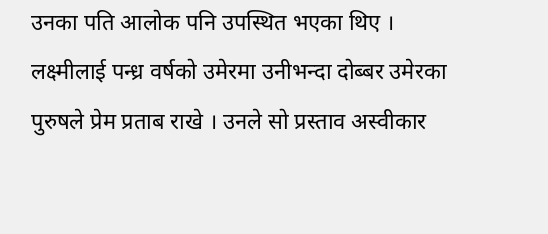उनका पति आलोक पनि उपस्थित भएका थिए ।
लक्ष्मीलाई पन्ध्र वर्षको उमेरमा उनीभन्दा दोब्बर उमेरका पुरुषले प्रेम प्रताब राखे । उनले सो प्रस्ताव अस्वीकार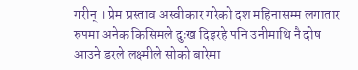गरीन् । प्रेम प्रस्ताव अस्वीकार गरेको दश महिनासम्म लगातार रुपमा अनेक किसिमले दुःख दिइरहे पनि उनीमाथि नै दोष आउने डरले लक्ष्मीले सोको बारेमा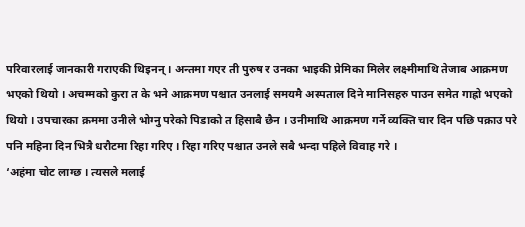परिवारलाई जानकारी गराएकी थिइनन् । अन्तमा गएर ती पुरुष र उनका भाइकी प्रेमिका मिलेर लक्ष्मीमाथि तेजाब आक्रमण भएको थियो । अचम्मको कुरा त के भने आक्रमण पश्चात उनलाई समयमै अस्पताल दिने मानिसहरु पाउन समेत गाह्रो भएको थियो । उपचारका क्रममा उनीले भोग्नु परेको पिडाको त हिसाबै छैन । उनीमाथि आक्रमण गर्ने व्यक्ति चार दिन पछि पक्राउ परे पनि महिना दिन भित्रै धरौटमा रिहा गरिए । रिहा गरिए पश्चात उनले सबै भन्दा पहिले विवाह गरे ।
‘अहंमा चोट लाग्छ । त्यसले मलाई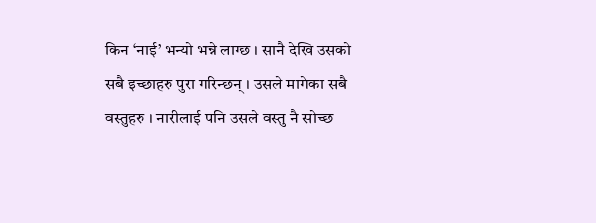किन ‘नाई’ भन्यो भन्ने लाग्छ । सानै देखि उसको सबै इच्छाहरु पुरा गरिन्छन् । उसले मागेका सबै वस्तुहरु । नारीलाई पनि उसले वस्तु नै सोच्छ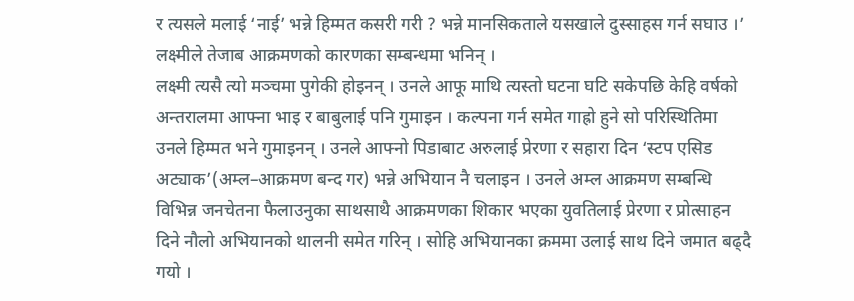र त्यसले मलाई ‘नाई’ भन्ने हिम्मत कसरी गरी ? भन्ने मानसिकताले यसखाले दुस्साहस गर्न सघाउ ।’ लक्ष्मीले तेजाब आक्रमणको कारणका सम्बन्धमा भनिन् ।
लक्ष्मी त्यसै त्यो मञ्चमा पुगेकी होइनन् । उनले आफू माथि त्यस्तो घटना घटि सकेपछि केहि वर्षको अन्तरालमा आफ्ना भाइ र बाबुलाई पनि गुमाइन । कल्पना गर्न समेत गाह्रो हुने सो परिस्थितिमा उनले हिम्मत भने गुमाइनन् । उनले आफ्नो पिडाबाट अरुलाई प्रेरणा र सहारा दिन ‘स्टप एसिड अट्याक’(अम्ल–आक्रमण बन्द गर) भन्ने अभियान नै चलाइन । उनले अम्ल आक्रमण सम्बन्धि विभिन्न जनचेतना फैलाउनुका साथसाथै आक्रमणका शिकार भएका युवतिलाई प्रेरणा र प्रोत्साहन दिने नौलो अभियानको थालनी समेत गरिन् । सोहि अभियानका क्रममा उलाई साथ दिने जमात बढ्दै गयो ।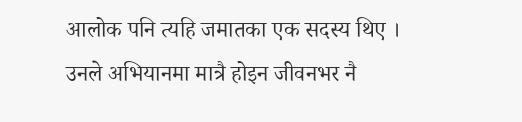आलोक पनि त्यहि जमातका एक सदस्य थिए । उनले अभियानमा मात्रै होइन जीवनभर नै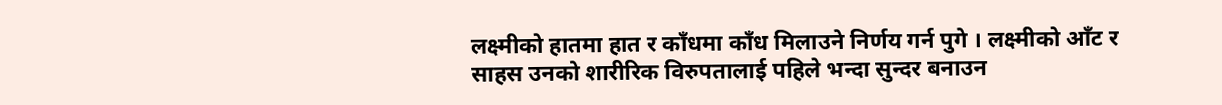लक्ष्मीको हातमा हात र काँधमा काँध मिलाउने निर्णय गर्न पुगे । लक्ष्मीको आँट र साहस उनको शारीरिक विरुपतालाई पहिले भन्दा सुन्दर बनाउन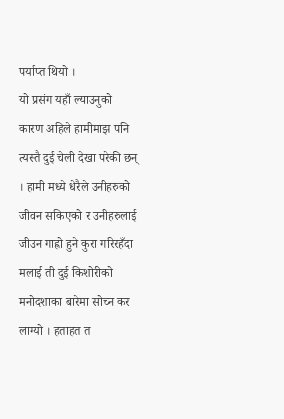पर्याप्त थियो ।
यो प्रसंग यहाँ ल्याउनुको कारण अहिले हामीमाझ पनि त्यस्तै दुई चेली देखा परेकी छन् । हामी मध्ये धेरैले उनीहरुको जीवन सकिएको र उनीहरुलाई जीउन गाह्रो हुने कुरा गरिरहँदा मलाई ती दुई किशोरीको मनोदशाका बारेमा सोच्न कर लाग्यो । हताहत त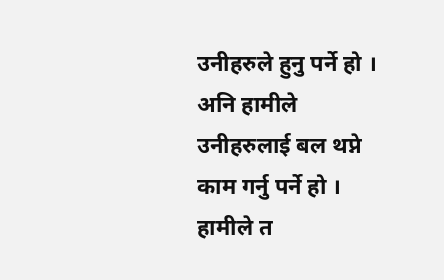उनीहरुले हुनु पर्ने हो । अनि हामीले उनीहरुलाई बल थप्ने काम गर्नु पर्ने हो । हामीले त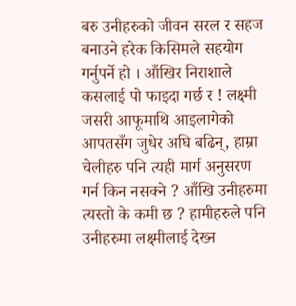बरु उनीहरुको जीवन सरल र सहज बनाउने हरेक किसिमले सहयोग गर्नुपर्ने हो । आँखिर निराशाले कसलाई पो फाइदा गर्छ र ! लक्ष्मी जसरी आफूमाथि आइलागेको आपतसँग जुधेर अघि बढिन्, हाम्रा चेलीहरु पनि त्यही मार्ग अनुसरण गर्न किन नसक्ने ? आँखि उनीहरुमा त्यस्तो के कमी छ ? हामीहरुले पनि उनीहरुमा लक्ष्मीलाई देख्न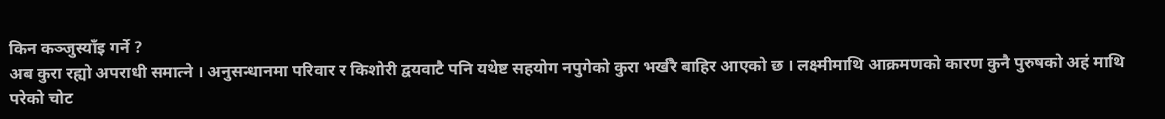किन कञ्जुस्याँइ गर्ने ?
अब कुरा रह्यो अपराधी समात्ने । अनुसन्धानमा परिवार र किशोरी द्वयवाटै पनि यथेष्ट सहयोग नपुगेको कुरा भर्खरै बाहिर आएको छ । लक्ष्मीमाथि आक्रमणको कारण कुनै पुरुषको अहं माथि परेको चोट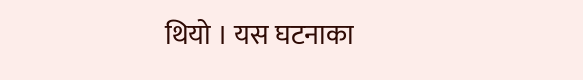थियो । यस घटनाका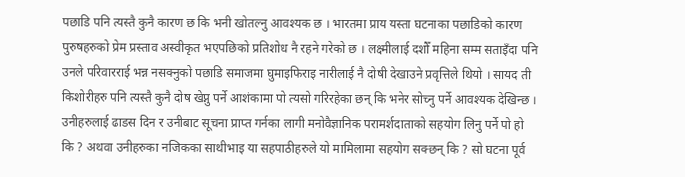पछाडि पनि त्यस्तै कुनै कारण छ कि भनी खोतल्नु आवश्यक छ । भारतमा प्राय यस्ता घटनाका पछाडिको कारण पुरुषहरुको प्रेम प्रस्ताव अस्वीकृत भएपछिको प्रतिशोध नै रहने गरेको छ । लक्ष्मीलाई दशौँ महिना सम्म सताइँदा पनि उनले परिवारराई भन्न नसक्नुको पछाडि समाजमा घुमाइफिराइ नारीलाई नै दोषी देखाउने प्रवृत्तिले थियो । सायद ती किशोरीहरु पनि त्यस्तै कुनै दोष खेप्नु पर्ने आशंकामा पो त्यसो गरिरहेका छन् कि भनेर सोच्नु पर्ने आवश्यक देखिन्छ । उनीहरुलाई ढाडस दिन र उनीबाट सूचना प्राप्त गर्नका लागी मनोवैज्ञानिक परामर्शदाताको सहयोग लिनु पर्ने पो हो कि ? अथवा उनीहरुका नजिकका साथीभाइ या सहपाठीहरुले यो मामिलामा सहयोग सक्छन् कि ? सो घटना पूर्व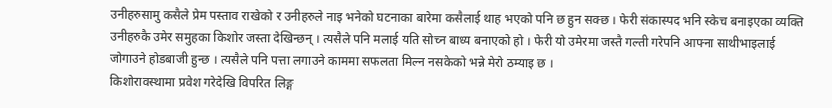उनीहरुसामु कसैले प्रेम पस्ताव राखेको र उनीहरुले नाइ भनेको घटनाका बारेमा कसैलाई थाह भएको पनि छ हुन सक्छ । फेरी संकास्पद भनि स्केच बनाइएका व्यक्ति उनीहरुकै उमेर समुहका किशोर जस्ता देखिन्छन् । त्यसैले पनि मलाई यति सोच्न बाध्य बनाएको हो । फेरी यो उमेरमा जस्तै गल्ती गरेपनि आफ्ना साथीभाइलाई जोगाउने होडबाजी हुन्छ । त्यसैले पनि पत्ता लगाउने काममा सफलता मिल्न नसकेको भन्ने मेरो ठम्याइ छ ।
किशोरावस्थामा प्रवेश गरेदेखि विपरित लिङ्ग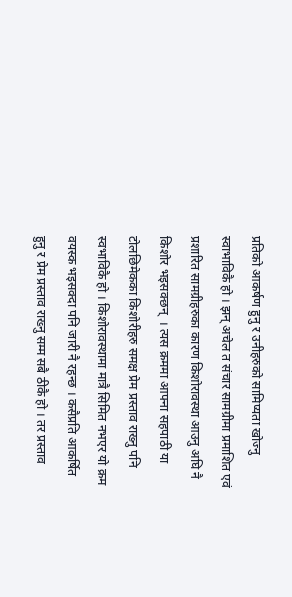प्रतिको आकर्षण हुनु र उनीहरुको सामिप्यता खोज्नु स्वाभाविकै हो । झन् अचेल त संचार सामग्रीमा प्रमाशित एवं प्रशारित सामग्रीहरुका कारण किशोरावस्था आउनु अघि नै किशोर भइसक्छन्  । त्यस क्रममा आफ्ना सहपाठी या टोलछिमेकका किशोरीहरु समक्ष प्रेम प्रस्ताव राख्नु पनि स्वभाविकै हो । किशोरावस्थामा मात्रै सिमित नभएर यो क्रम वयस्क भइसक्दा पनि जारी नै रहन्छ । कसैप्रति आकर्षित हुनु र प्रेम प्रस्ताव राख्नु सम्म सबै ठीकै हो । तर प्रस्ताव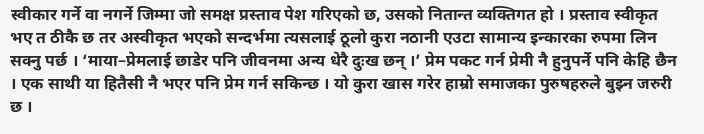स्वीकार गर्ने वा नगर्ने जिम्मा जो समक्ष प्रस्ताव पेश गरिएको छ, उसको नितान्त व्यक्तिगत हो । प्रस्ताव स्वीकृत भए त ठीकै छ तर अस्वीकृत भएको सन्दर्भमा त्यसलाई ठूलो कुरा नठानी एउटा सामान्य इन्कारका रुपमा लिन सक्नु पर्छ । ‘माया–प्रेमलाई छाडेर पनि जीवनमा अन्य धेरै दुःख छन् ।’ प्रेम पकट गर्न प्रेमी नै हुनुपर्ने पनि केहि छैन । एक साथी या हितैसी नै भएर पनि प्रेम गर्न सकिन्छ । यो कुरा खास गरेर हाम्रो समाजका पुरुषहरुले बुझ्न जरुरी छ ।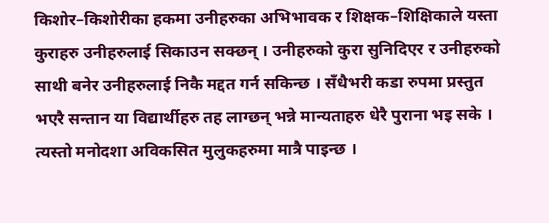किशोर–किशोरीका हकमा उनीहरुका अभिभावक र शिक्षक–शिक्षिकाले यस्ता कुराहरु उनीहरुलाई सिकाउन सक्छन् । उनीहरुको कुरा सुनिदिएर र उनीहरुको साथी बनेर उनीहरुलाई निकै मद्दत गर्न सकिन्छ । सँधैभरी कडा रुपमा प्रस्तुत भएरै सन्तान या विद्यार्थीहरु तह लाग्छन् भन्ने मान्यताहरु धेरै पुराना भइ सके । त्यस्तो मनोदशा अविकसित मुलुकहरुमा मात्रै पाइन्छ ।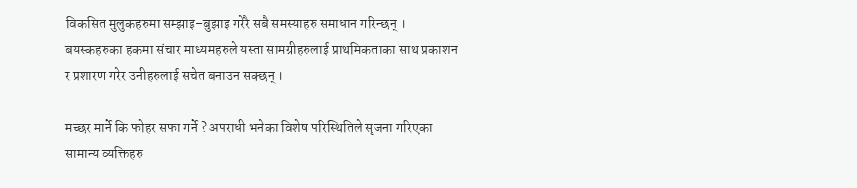विकसित मुलुकहरुमा सम्झाइ–बुझाइ गरेरै सबै समस्याहरु समाधान गरिन्छन् । बयस्कहरुका हकमा संचार माध्यमहरुले यस्ता सामग्रीहरुलाई प्राथमिकताका साथ प्रकाशन र प्रशारण गरेर उनीहरुलाई सचेत बनाउन सक्छन् ।

मच्छर मार्ने कि फोहर सफा गर्ने ? अपराधी भनेका विशेष परिस्थितिले सृजना गरिएका सामान्य व्यक्तिहरु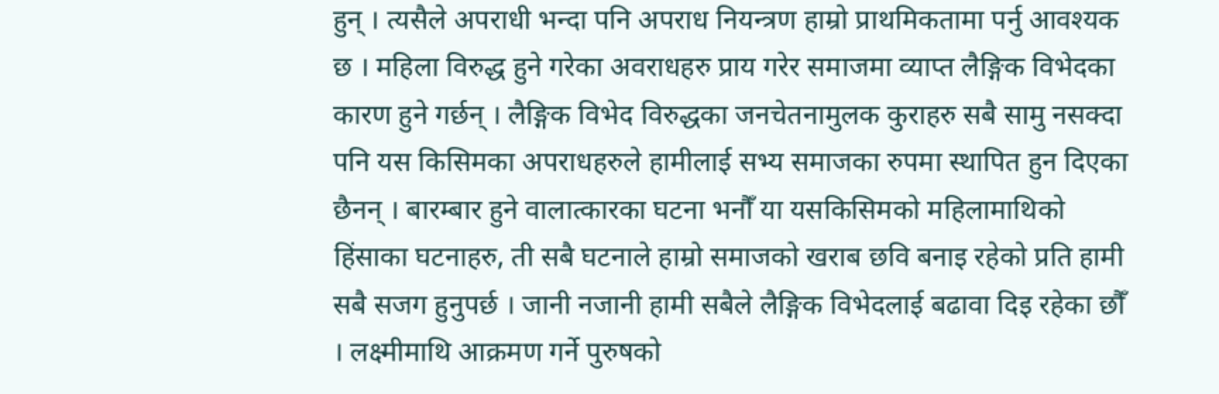हुन् । त्यसैले अपराधी भन्दा पनि अपराध नियन्त्रण हाम्रो प्राथमिकतामा पर्नु आवश्यक छ । महिला विरुद्ध हुने गरेका अवराधहरु प्राय गरेर समाजमा व्याप्त लैङ्गिक विभेदका कारण हुने गर्छन् । लैङ्गिक विभेद विरुद्धका जनचेतनामुलक कुराहरु सबै सामु नसक्दा पनि यस किसिमका अपराधहरुले हामीलाई सभ्य समाजका रुपमा स्थापित हुन दिएका छैनन् । बारम्बार हुने वालात्कारका घटना भनौँ या यसकिसिमको महिलामाथिको हिंसाका घटनाहरु, ती सबै घटनाले हाम्रो समाजको खराब छवि बनाइ रहेको प्रति हामी सबै सजग हुनुपर्छ । जानी नजानी हामी सबैले लैङ्गिक विभेदलाई बढावा दिइ रहेका छौँ । लक्ष्मीमाथि आक्रमण गर्ने पुरुषको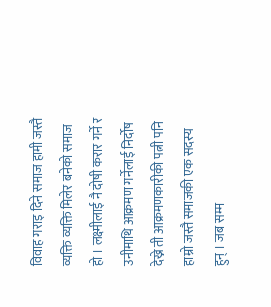विवाह गराइ दिने समाज हामी जस्तै व्यक्ति व्यक्ति मिलेर बनेको समाज हो । लक्ष्मीलाई नै दोषी करार गर्ने र उनीमाथि आक्रमण गर्नेलाई निर्दोष देख्ने ती आक्रमणकारीकी पत्नी पनि हाम्रो जस्तै समाजकी एक सदस्य हुन् । जब सम्म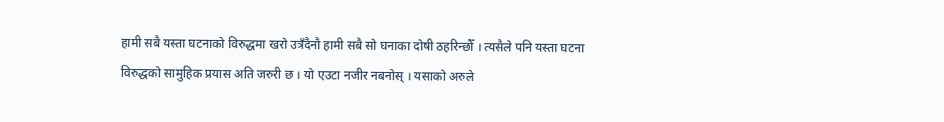हामी सबै यस्ता घटनाको विरुद्धमा खरो उत्रँदैनौ हामी सबै सो घनाका दोषी ठहरिन्छौँ । त्यसैले पनि यस्ता घटना विरुद्धको सामुहिक प्रयास अति जरुरी छ । यो एउटा नजीर नबनोस् । यसाको अरुले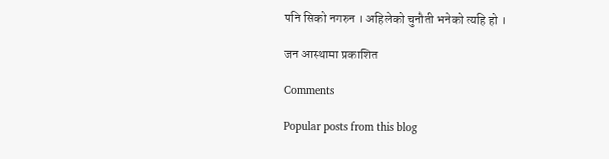पनि सिको नगरुन । अहिलेको चुनौती भनेको त्यहि हो ।

जन आस्थामा प्रकाशित

Comments

Popular posts from this blog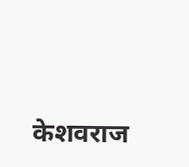केशवराज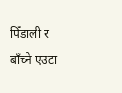पिँडाली र बाँच्ने एउटा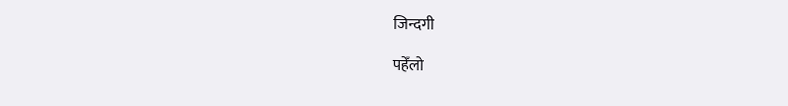जिन्दगी

पहेँलो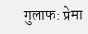गुलाफ: प्रेमा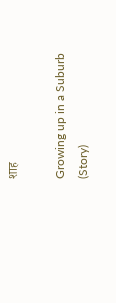शाह

Growing up in a Suburb (Story)